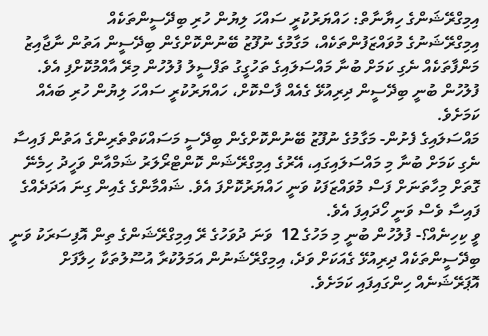އިމިގްރޭޝަންގެ ހިޔާނާތް: ހައްޔަރުކުރީ ސައްހަ ލިޔުން ހުރި ބިދޭސީންތަކެއް
އިމިގްރޭޝަނުގެ މުވައްޒަފުންތަކެއް، މަގާމުގެ ނުފޫޒު ބޭނުންކޮށްގެން ބިދޭސީން އަތުން ނާޖާއިޒު މަންފާތަކެއް ނެގި ކަމަށް ބުނާ މައްސަލައިގެ ތަހުގީގު ތަފްސީލު ފުލުހުން މިރޭ އާއްމުކޮށްފި އެވެ. ފުލުހުން ބުނީ ބިދޭސީން ދިރިއުޅޭ ގެއެއް ފާސްކޮށް، ހައްޔަރުކުރީ ސައްހަ ލިޔުން ހުރި ބައެއް ކަމަށެވެ.
މައްސަލައިގެ ފެށުން- މަގާމުގެ ނުފޫޒު ބޭނުންކޮށްގެން ބިދޭސީ މަސައްކަތްތެރިންގެ އަތުން ފައިސާ ނެގި ކަމަށް ބުނާ މި މައްސަލައިގައި، އޭރުގެ އިމިގްރޭޝަން ކޮންޓްރޯލަރު ޝަމްއާން ވަހީދު ހިމެނޭ ގޮތަށް މިހާތަނަށް ފަސް މުވައްޒަފަކު ވަނީ ހައްޔަރުކޮށްފަ އެވެ. ޝައްމާންގެ ގެއިން ގިނަ އަދަދެއްގެ ފައިސާ ވެސް ވަނީ ހޯދައިފަ އެވެ.
ވީ ކިހިނެއް؟- ފުލުހުން ބުނީ މި މަހުގެ 12  ވަނަ ދުވަހުގެ ރޭ އިމިގްރޭޝަންގެ ތިން އޮފިސަރަކު ވަނީ ބިދޭސީންތަކެއް ދިރިއުޅޭ ގެއަކަށް ވަދެ، އިމިގްރޭޝަނުން އަމަލުކުރާ އުސޫލުތަކާ ހިލާފަށް އޮޕަރޭޝަނެއް ހިންގައިފައި ކަމަށެވެ.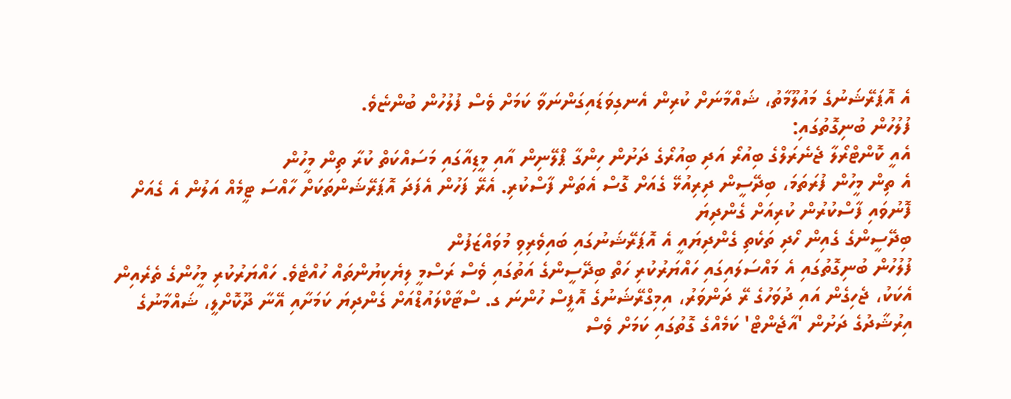އެ އޮޕަރޭޝަނުގެ މައުލޫމާތު، ޝައްމާނަށް ކުރިން އެނގިވަޑައިގަންނަވާ ކަމަށް ވެސް ފުލުހުން ބުންޏެވެ.
ފުލުހުން ބުނިގޮތުގައި:
އެއީ ކޮންޓްރޯލާ ޖެނެރަލްގެ ބިއުރޯ އަދި ބިއުރޯގެ ދަށުން ހިންގާ ޕްލޭނިން އާއި މީޑިއާގައި މަސައްކަތް ކުރާ ތިން މީހުން
އެ ތިން މީހުން ފުރަތަމަ، ބިދޭސީން ދިރިއުޅޭ ގެއަށް ގޮސް އެތަން ފާސްކުރި. އެރޭ ފަހުން އެފަދަ އޮޕަރޭޝަންތަކަށް ހާއްސަ ޓީމެއް އަލުން އެ ގެއަށް ފޮނުވައި ފާސްކުރުން ކުރިއަށް ގެންދިޔަ
ބިދޭސީންގެ ގެއިން ހޯދި ތަކެތި ގެންދިޔައީ އެ އޮޕަރޭޝަނުގައި ބައިވެރިވި މުވައްޒަފުން
ފުލުހުން ބުނިގޮތުގައި އެ މައްސަލައިގައި ހައްޔަރުކުރި ހަތް ބިދޭސީންގެ އަތުގައި ވެސް ރަސްމީ ލިޔެކިޔުންތައް ހުއްޓެވެ. ހައްޔަރުކުރި މީހުންގެ ތެރެއިން އެކަކު، ޖެހިގެން އައި ދުވަހުގެ ރޭ ދަންވަރު، އިމިގްރޭޝަނުގެ އޮފީސް ހުންނަ ގ. ސްޓާކްލައުޑްއަށް ގެންދިޔަ ކަމަށާއި އޭނާ ދޫކޮށްލީ، ޝައްމާނުގެ އިރުޝާދުގެ ދަށުން 'އާޖެންޓް' ކަމެއްގެ ގޮތުގައި ކަމަށް ވެސް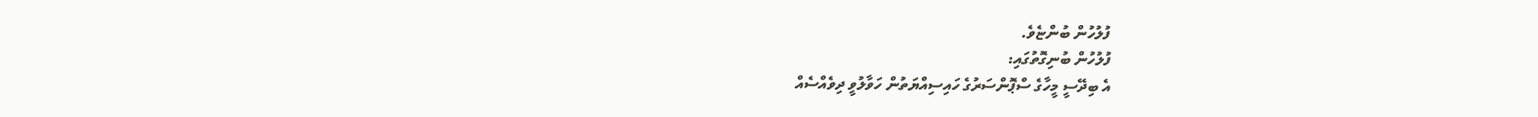ފުލުހުން ބުންޏެވެ.
ފުލުހުން ބުނިގޮތުގައި:
އެ ބިދޭސީ މީހާގެ ސްޕޮންސަރުގެ ހައިސިއްޔަތުން ހަވާލުވީ ދިވެއްސެއް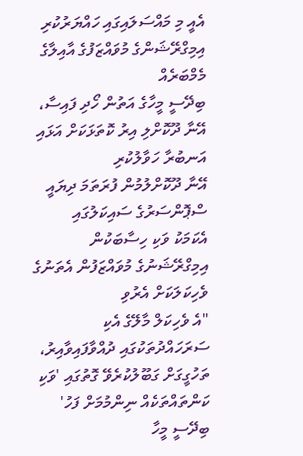އެއީ މި މައްސަލައިގައި ހައްޔަރުކުރި އިމިގްރޭޝަންގެ މުވައްޒަފުގެ އާއިލާގެ މެމްބަރެއް
ބިދޭސީ މީހާގެ އަތުން ހޯދި ފައިސާ، އޭނާ ދޫކޮށްލި އިރު ކޮތަޅަކަށް އަޅައި އަނބުރާ ހަވާލުކުރި
އޭނާ ދޫކޮށްލުމުން ފުރަތަމަ ދިޔައީ ސްޕޮންސަރުގެ ސައިކަލުގައި
އެކަމަކު ވަކި ހިސާބަކުން އިމިގްރޭޝަނުގެ މުވައްޒަފުން އެތަނުގެ ވެހިކަލަކަށް އެރުވި
"އެ ވެހިކަލް މާލޭގެ އެކި ސަރަހައްދުތަކުގައި ދުއްވާފައިވާއިރު، ތަހުގީގަށް ގަބޫލުކުރެވޭ ގޮތުގައި 'ވަކި ކަންތައްތަކެއް ނިންމުމަށް ފަހު' ބިދޭސީ މީހާ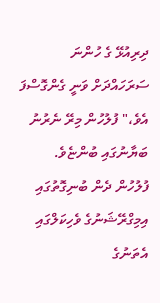ދިރިއުޅޭ ގެ ހުންނަ ސަރަހައްދަށް ވަނީ ގެންގޮސްފަ އެވެ،" ފުލުހުން މިރޭ ނެރުނު ބަޔާނުގައި ބުންޏެވެ.
ފުލުހުން ދެން ބުނިގޮތުގައި އިމިގްރޭޝަނުގެ ވެހިކަލްގައި އެތަނުގެ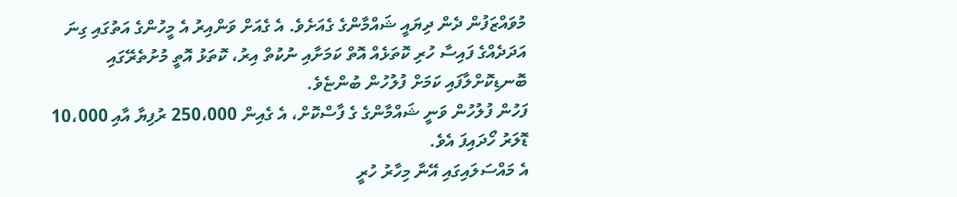މުވައްޒަފުން ދެން ދިޔައީ ޝައްމާންގެ ގެއަށެވެ. އެ ގެއަށް ވަންއިރު އެ މީހުންގެ އަތުގައި ގިނަ އަދަދެއްގެ ފައިސާ ހުރި ކޮތަޅެއް އޮތް ކަމަށާއި ނުކުތް އިރު، ކޮތަޅު އޮތީ މުށުތެރޭގައި ބޮނޑިކޮށްލާފައި ކަމަށް ފުލުހުން ބުންޏެވެ.
ފަހުން ފުލުހުން ވަނީ ޝައްމާންގެ ގެ ފާސްކޮށް، އެ ގެއިން 250،000 ރުފިޔާ އާއި 10،000 ޑޮލަރު ހޯދައިފަ އެވެ.
އެ މައްސަލައިގައި އޭނާ މިހާރު ހުރީ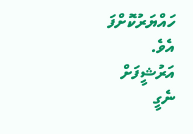ހައްޔަރުކޮށްފަ އެވެ.
އަރުޝީފަށް ނެގީ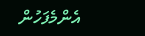އެންމެފަހުން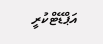އަޕްޑޭޓްކުރީ